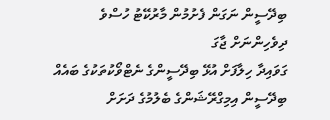ބިދޭސީން ނަގަން ފެށުމުން މާރުކޭޓު ހުސްވެ ދިވެހިންނަށް ޖާގަ
ގަވައިދާ ހިލާފަށް އުޅޭ ބިދޭސީންގެ ނެޓްވޯކުތަކުގެ ބައެއް ބިދޭސީން އިމިގްރޭޝަންގެ ބެލުމުގެ ދަށަށް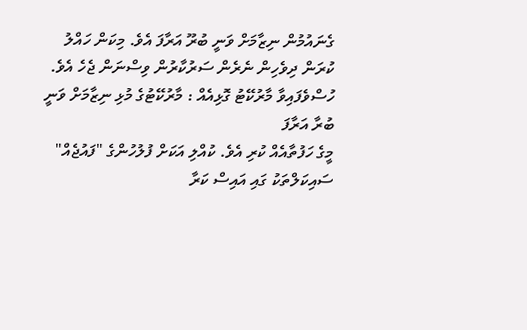ގެނައުމުން ނިޒާމަށް ވަނީ ބުރޫ އަރާފަ އެވެ. މިކަން ހައްލު ކުރަން ދިވެހިން ނެރެން ސަރުކާރުން ވިސްނަން ޖެހެ އެވެ.
ހުސްވެފައިވާ މާރުކޭޓު ގޮޅިއެއް : މާރުކޭޓުގެ މުޅި ނިޒާމަށް ވަނީ ބުރާ އަރާފަ
މީގެ ހަފުތާއެއް ކުރި އެވެ. ކުއްލި އަކަށް ފުލުހުންގެ "ފައުޖެއް" ސައިކަލްތަކު ގައި އައިސް ކަރާ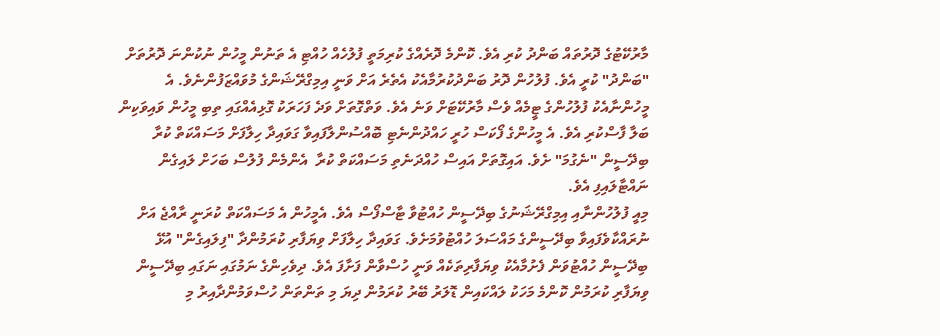މާރުކޭޓުގެ ދޮރުތައް ބަންދު ކުރި އެވެ. ކޮންމެ ދޮރެއްގެ ކުރިމަތީ ފުލުހެއް ހުއްޓި އެ ތަނުން މީހުން ނުކުންނަ ދޮރުތަށް "ބަންދު" ކުރީ އެވެ. ފުލުހުން ދޮރު ބަންދުކުރުމާއެކު އެތެރެ އަށް ވަނީ އިމިގްރޭޝަންގެ މުވައްޒަފުންނެވެ. އެ މީހުންނާއެކު ފުލުހުންގެ ޓީމެއް ވެސް މާރުކޭޓަށް ވަނެ އެވެ. ވަތްގޮތަށް ވަދެ ފަހަރަކު ގޮޅިއެއްގައި ތިބި މީހުން ވައިވަކިން ބަލާ ފާސްކުރި އެވެ. އެ މީހުންގެ ފޯކަސް ހުރީ ހައްދުންނެޓި ބޮއްސުންލާފައިވާ ގަވައިދާ ހިލާފަށް މަސައްކަތް ކުރާ ބިދޭސީން "ނެގުމަ" ށެވެ. އައިގޮތަށް އައިސް ހުއްދަނެތި މަސައްކަތް ކުރާ  އެންމެން ފުލުސް ބަހަށް ލައިގެން ނައްޓާލައިފި އެވެ.
މިއީ ފުލުހުންނާއި އިމިގްރޭޝަނުގެ ބިދޭސީން ހުއްޓުވާ ޓާސްފޯސް އެވެ. އެމީހުން އެ މަސައްކަތް ކުރަނީ ރާއްޖެ އަށް ނުރައްކާވެފައިވާ ބިދޭސީންގެ މައްސަލަ ހުއްޓުވުމަށެވެ. ގަވައިދާ ހިލާފަށް ވިޔަފާރި ކުރަމުންދާ "ފިލައިގެން" އުޅޭ ބިދޭސީން ހުއްޓުވަން ފެށުމާއެކު ވިޔަފާރިތަކެއް ވަނީ ހުސްވާން ފަށާފަ އެވެ. ދިވެހިންގެ ނަމުގައި ނަގައި ބިދޭސީން ވިޔަފާރި ކުރަމުން ކޮންމެ މަހަކު ލައްކައިން ޑޮލަރު ބޭރު ކުރަމުން ދިޔަ މި ތަންތަން ހުސްވަމުންދާއިރު މި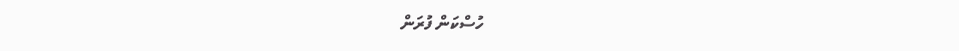ހުސްކަން ފުރަން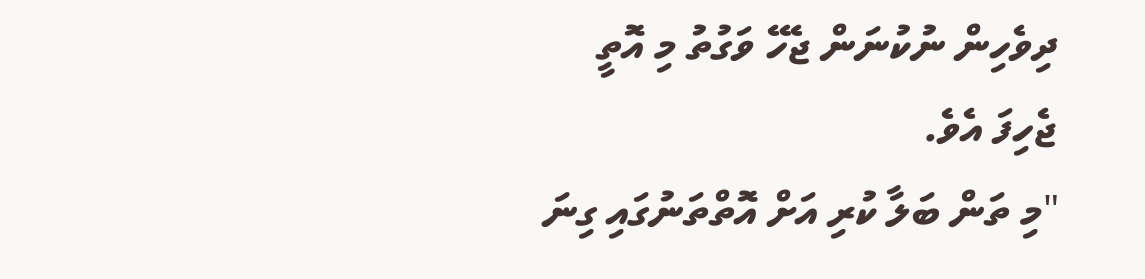ދިވެހިން ނުކުނަން ޖެހޭ ވަގުތު މި އޮތީ ޖެހިފަ އެވެ.
"މި ތަން ބަލާ ކުރި އަށް އޮތްތަނުގައި ގިނަ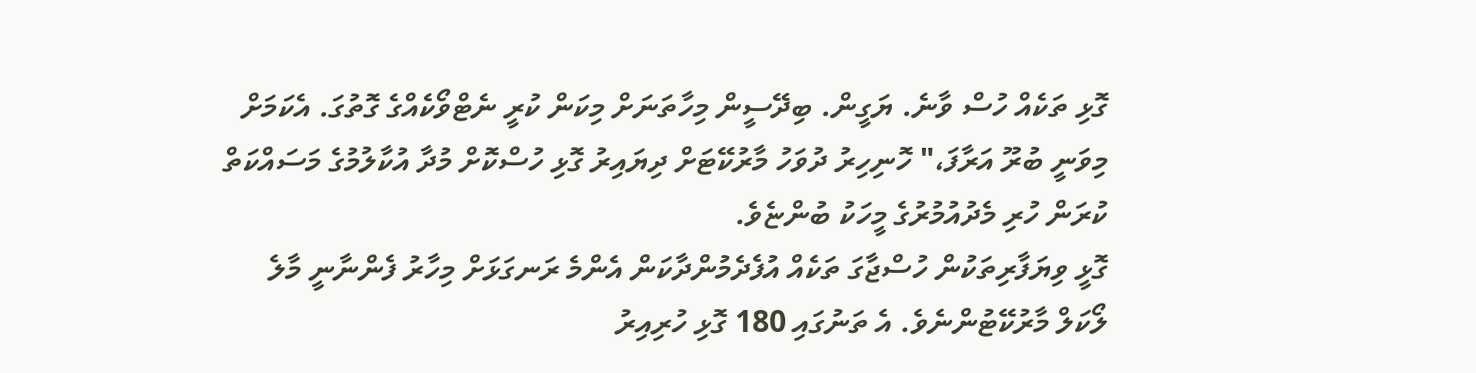ގޮޅި ތަކެއް ހުސް ވާނެ. ޔަގީން. ބިދޭސީން މިހާތަނަށް މިކަން ކުރީ ނެޓްވޯކެއްގެ ގޮތުގަ. އެކަމަށް މިވަނީ ބުރޫ އަރާފަ،" ހޮނިހިރު ދުވަހު މާރުކޭޓަށް ދިޔައިރު ގޮޅި ހުސްކޮށް މުދާ އުކާލުމުގެ މަސައްކަތް ކުރަން ހުރި މެދުއުމުރުގެ މީހަކު ބުންޏެވެ.
ގޮޅީ ވިޔަފާރިތަކުން ހުސްޖާގަ ތަކެއް އުފެދެމުންދާކަން އެންމެ ރަނގަޅަށް މިހާރު ފެންނާނީ މާލެ ލޯކަލް މާރުކޭޓުންނެވެ. އެ ތަނުގައި 180 ގޮޅި ހުރިއިރު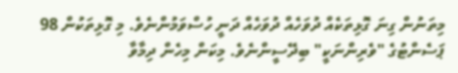މިތަނުން ގިނަ ގޮޅިތަކެއް ދުވަހެއް ދުވަހެއް ދަނީ ހުސްވަމުންނެވެ. މި ގޮޅިތަކުން 98 ޕަސެންޓުގެ "ވެރިންނަކީ" ބިދޭސީންނެވެ. މިކަން މިހެން ދިމާވާ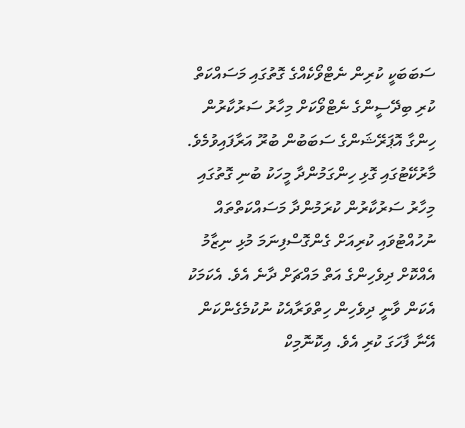ސަބަބަކީ ކުރިން ނެޓްވޯކެއްގެ ގޮތުގައި މަސައްކަތް ކުރި ބިދޭސީންގެ ނެޓްވޯކަށް މިހާރު ސަރުކާރުން ހިންގާ އޮޕަރޭޝަންގެ ސަބަބުން ބުރޫ އަރާފައިވުމެވެ.
މާރުކޭޓުގައި ގޮޅި ހިންގަމުންދާ މީހަކު ބުނި ގޮތުގައި މިހާރު ސަރުކާރުން ކުރަމުންދާ މަސައްކަތްތައް ނުހުއްޓުވައި ކުރިއަށް ގެންގޮސްފިނަމަ މުޅި ނިޒާމު އެއްކޮށް ދިވެހިންގެ އަތް މައްޗަށް ދާނެ އެވެ. އެކަމަކު އެކަން ވާނީ ދިވެހިން ހިތްވަރާއެކު ނުކުމެގެންކަން އޭނާ ފާހަގަ ކުރި އެވެ. އިކޮނޮމިކް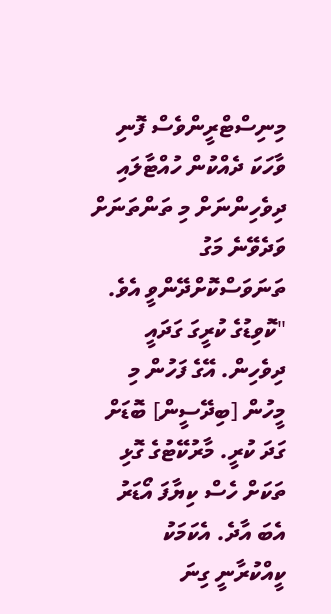މިނިސްޓްރީންވެސް ފޮނި ވާހަކަ ދެއްކުން ހުއްޓާލައި ދިވެހިންނަށް މި ތަންތަނަށް ވަދެވޭނެ މަގު ތަނަވަސްކޮށްދޭންވީ އެވެ.
"ކޮވިޑުގެ ކުރީގަ ގަދައީ ދިވެހިން. އޭގެ ފަހުން މި މީހުން [ބިދޭސީން] ބޮޑަށް ގަދަ ކުރީ. މާރުކޭޓުގެ ގޮޅި ތަކަށް ހެސް ކިޔާފަ އޯޑަރު އެބަ އާދެ. އެކަމަކު ކީއްކުރާނީ ގިނަ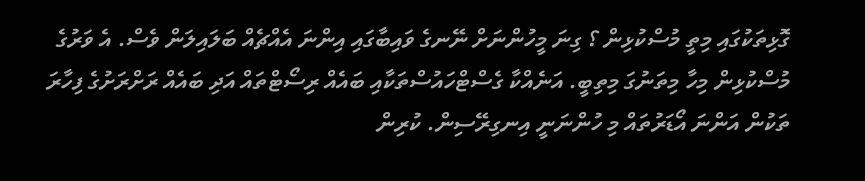ގޮޅިތަކުގައި މިތީ މުސްކުޅިން ؟ ގިނަ މީހުންނަށް ނޭނގެ ވައިބާގައި އިންނަ އެއްޗެއް ބަލައިލަން ވެސް. އެ ވަރުގެ މުސްކުޅިން މިހާ މިތަނުގަ މިތިބީ. އަނެއްކާ ގެސްޓްހައުސްތަކާއި ބައެއް ރިސޯޓްތައް އަދި ބައެއް ރަށްރަށުގެ ފިހާރަ ތަކުން އަންނަ އޯޑަރުތައް މި ހުންނަނީ އިނގިރޭސިން. ކުރިން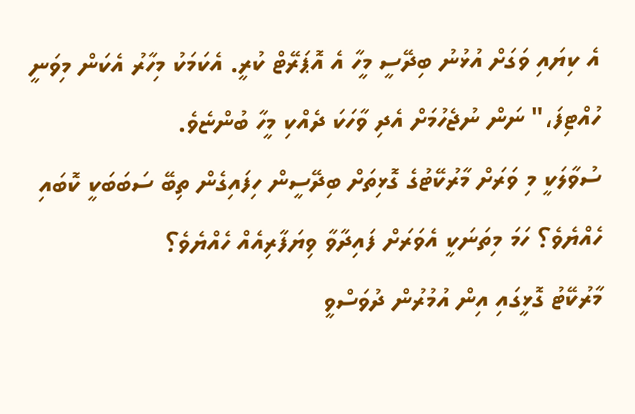އެ ކިޔައި ވަގަށް އުޅުނު ބިދޭސީ މީހާ އެ އޮޕަރޭޓް ކުރީ. އެކަމަކު މިހާރު އެކަން މިވަނީ ހުއްޓިފަ،" ނަން ނުޖެހުމަށް އެދި ވާހަކަ ދެއްކި މީހާ ބުންޏެވެ.
ސުވާލަކީ މި ވަރަށް މާރުކޭޓުގެ ގޮޅިތަށް ބިދޭސީން ހިފައިގެން ތިބޭ ސަބަބަކީ ކޮބައި ހެއްޔެވެ؟ ހަމަ މިތަނަކީ އެވަރަށް ފައިދާވާ ވިޔަފާރިއެއް ހެއްޔެވެ؟
މާރުކޭޓު ގޮޅީގައި އިން އުމުރުން ދުވަސްވީ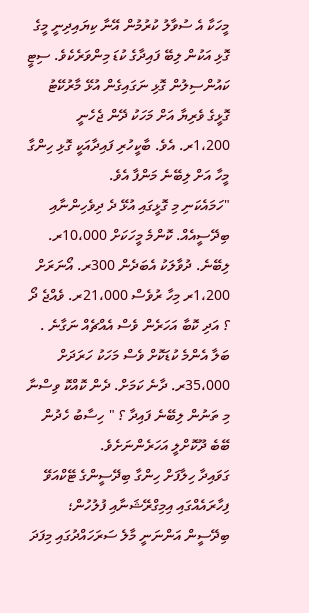މީހަކާ އެ ސުވާލު ކުރުމުން އޭނާ ކިޔައިދިނީ މީގެ ގޮޅި އަކުން ލިބޭ ފައިދާގެ ކުޑަ މިންވަރެކެވެ. ސިޓީ ކައުންސިލުން ގޮޅި ނަގައިގެން އުޅޭ މާރުކޭޓު ގޮޅީގެ ވެރިޔާ އަށް މަހަކު ދޭން ޖެހެނީ 1،200ރ. އެވެ. ބާކީހުރި ފައިދާއަކީ ގޮޅި ހިންގާ މީހާ އަށް ލިބޭނެ މަންފާ އެވެ.
"ހަމައެކަނި މި ގޮޅީގައި އުޅޭ ދެ ދިވެހިންނާއި ބިދޭސީއެއް. ކޮންމެ މީހަކަށް 10،000ރ. ލިބޭނެ. ދުވާލަކު އެބަދެން 300ރ. އޯނަރަށް 1،200ރ މިހާ ރުވެސް 21،000ރ. ވެއްޖެ ދޯ ؟ އަދި ކޮބާ އަހަރެން ވެސް އެއްޗެއް ނަގާނެ .  ބަލާ އެންމެ ކުޑަކޮށް ވެސް މަހަކު ހަރަދަށް 35،000ރ. ދާނެ ކަމަށް. ދެން ކޮއްކޮ ވިސްނާ މި ތަނުން ލިބޭނެ ފައިދާ ؟ " ހިސާބު ހެދުން ބޭބެ ދޫކޮށްލީ އަހަރެންނަށެވެ.
ގަވައިދާ ހިލާފަށް ހިންގާ ބިދޭސީންގެ ޓޭކްއަވޭ ފިހާރައެއްގައި އިމިގްރޭޝަނާއި ފުލުހުން؛ ބިދޭސީން އަންނަނީ މާލެ ސަރަހައްދުގައި މިފަދަ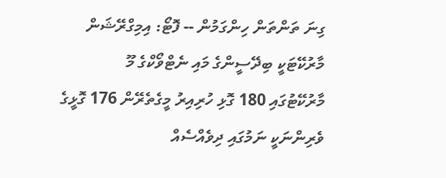ގިނަ ތަންތަން ހިންގަމުން -- ފޮޓޯ: އިމިގްރޭޝަން
މާރުކޭޓަކީ ބިދޭސީންގެ މައި ނެޓްވޯކްގެ މޫ
މާރުކޭޓުގައި 180 ގޮޅި ހުރިއިރު މީގެތެރޭން 176 ގޮޅީގެ ވެރިންނަކީ ނަމުގައި ދިވެއްސެއް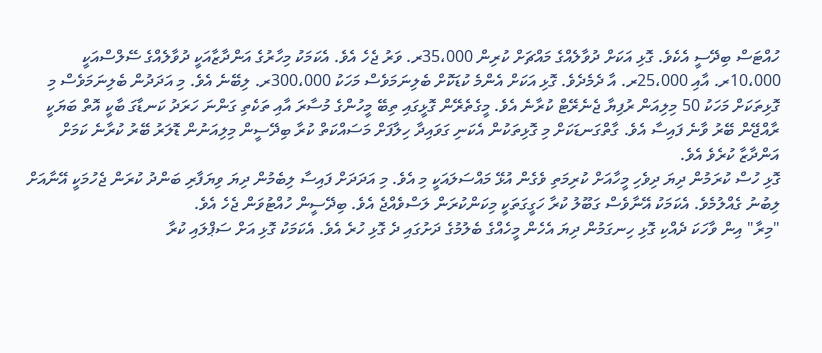ހުއްޓަސް ބިދޭސީ އެކެވެ. ގޮޅި އަކަށް ދުވާލެއްގެ މައްޗަށް ކުރިން 35،000ރ. ވަރު ޖެހެ އެވެ. އެކަމަކު މިހާރުގެ އަންދާޒާއަކީ ދުވާލެއްގެ ސޭލްސްއަކީ 10،000ރ. އާއި 25،000ރ. އާ ދެމެދެވެ. ގޮޅި އަކަށް އެންމެ ކުޑަކޮށް ބެލިނަމަވެސް މަހަކު 300،000ރ. ލިބޭނެ އެވެ. މި އަދަދުން ބެލިނަމަވެސް މި ގޮޅިތަކަށް މަހަކު 50 މިލިއަން ރުފިޔާ ޖެނެރޭޓް ކުރާނެ އެވެ. މީގެތެރޭން ގޮޅީގައި ތިބޭ މީހުންގެ މުސާރަ އާއި ތަކެތި ގަންނަ ހަރަދު ކަނޑާގަ ބާކީ އޮތް ބަޔަކީ ރާއްޖޭން ބޭރު ވާނެ ފައިސާ އެވެ. ގާތްގަނޑަކަށް މި ގޮޅިތަކުން އެކަނި ގަވައިދާ ހިލާފަށް މަސައްކަތް ކުރާ ބިދޭސީން މިލިއަނުން ޑޮލަރު ބޭރު ކުރާނެ ކަމަށް އަންދާޒާ ކުރެވެ އެވެ.
ގޮޅި ހުސް ކުރަމުން ދިޔަ ދިވެހި މީހާއަށް ކުރިމަތި ވެގެން އުޅޭ މައްސަލައަކީ މި އެވެ. މި އަދަދަށް ފައިސާ ލިބެމުން ދިޔަ ވިޔަފާރި ބަންދު ކުރަން ޖެހުމަކީ އޭނާއަށް ލިބުނު ގެއްލުމެވެ. އެކަމަކު އޭނާވެސް ގަބޫލު ކުރާ ހަގީގަތަކީ މިކަންކުރަން ލަސްވެއްޖެ އެވެ. ބިދޭސީން ހުއްޓުވަން ޖެހެ އެވެ.
"މިރާ" އިން ވާހަކަ ދެއްކި ގޮޅި ހިނގަމުން ދިޔަ އެހެން މީހެއްގެ ބެލުމުގެ ދަށުގައި ދެ ގޮޅި ހުރެ އެވެ. އެކަމަކު ގޮޅި އަށް ސަޕްލައި ކުރާ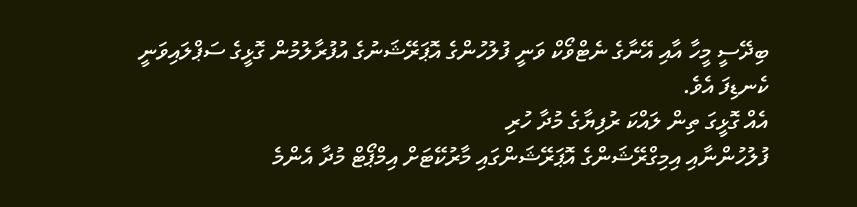ބިދޭސީ މީހާ އާއި އޭނާގެ ނެޓްވޯކް ވަނީ ފުލުހުންގެ އޮޕަރޭޝަނުގެ އުފުރާލުމުން ގޮޅީގެ ސަޕްލައިވަނީ ކެނޑިފަ އެވެ.
އެއް ގޮޅީގަ ތިން ލައްކަ ރުފިޔާގެ މުދާ ހުރި
ފުލުހުންނާއި އިމިގްރޭޝަންގެ އޮޕަރޭޝަންގައި މާރުކޭޓަށް އިމްޕޯޓް މުދާ އެންމެ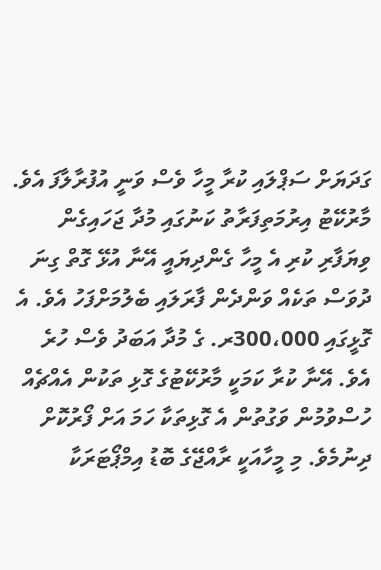ގަދަޔަށް ސަޕްލައި ކުރާ މީހާ ވެސް ވަނީ އުފުރާލާފަ އެވެ. މާރުކޭޓު އިރުމަތިފަރާތު ކަނުގައި މުދާ ޖަހައިގެން ވިޔަފާރި ކުރި އެ މީހާ ގެންދިޔައީ އޭނާ އުޅޭ ގޮތް ގިނަ ދުވަސް ތަކެއް ވަންދެން ފާރަލައި ބެލުމަށްފަހު އެވެ. އެ ގޮޅީގައި 300،000ރ. ގެ މުދާ އަބަދު ވެސް ހުރެ އެވެ. އޭނާ ކުރާ ކަމަކީ މާރުކޭޓުގެ ގޮޅި ތަކުން އެއްޗެއް ހުސްވުމުން ވަގުތުން އެ ގޮޅިތަކާ ހަމަ އަށް ފޯރުކޮށް ދިނުމެވެ. މި މީހާއަކީ ރާއްޖޭގެ ބޮޑު އިމްޕޯޓަރަކާ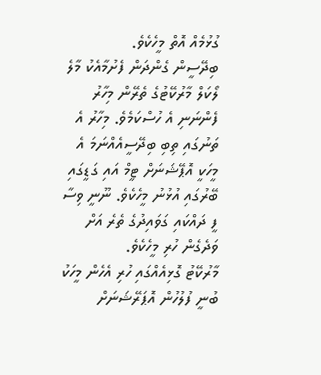ގުޅުމެއް އޮތް މީހެކެވެ.
ބިދޭސީން ގެންދަން ފެށުމާއެކު މާލެ ލޯކަލް މާރުކޭޓުގެ ތެރޭން މިހާރު ފެންނަނި އެ ހުސްކަމެވެ. މިހާރު އެ ތަނުގައި ތިބި ބިދޭސީއެއްނަމަ އެ މީހަކީ އޮޕޭޝަނަށް ޓީމް އައި ގަޑީގައި ބޭރުގައި އުޅުނު މީހެކެވެ. ނޫނީ ވިސާ ފީ ދައްކައި ގަވައިދުގެ ތެރެ އަށް ވަދެގެން ހުރި މީހެކެވެ.
މާރުކޭޓު ގޮޅިއެއްގައި ހުރި އެހެން މީހަކު ބުނީ ފުލުހުން އޮޕަރޭޝަނަށް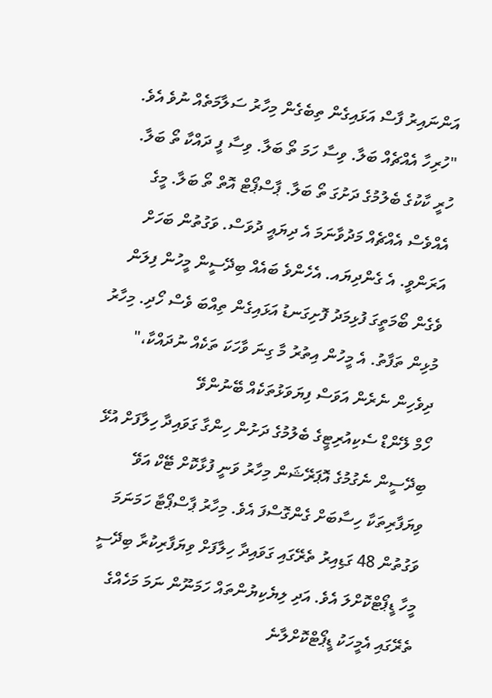އަންނައިރު ފާސް އަޅައިގެން ތިބެގެން މިހާރު ސަލާމަތެއް ނުވެ އެވެ.
"ހުރިހާ އެއްޗެއް ބަލާ. ވިސާ ހަމަ ތޯ ބަލާ. ވިސާ ފީ ދައްކާ ތޯ ބަލާ. ހުރީ ކާކުގެ ބެލުމުގެ ދަށުގަ ތޯ ބަލާ. ޕާސްޕޯޓް އޮތް ތޯ ބަލާ. މީގެ އެއްވެސް އެއްޗެއް މަދުވާނަމަ އެ ދިޔައީ ދުވަސް. ވަގުތުން ބަހަށް އަރަންވީ. އެ ގެންދިޔައ. އެހެންވެ ބައެއް ބިދޭސީން މީހުން ފިލަން ވެގެން ބޯމަތީގަ ފުޅިމަދު ފޮށިގަނޑު އަޅައިގެން ތިއްބަ ވެސް ހޯދި. މިހާރު މުޅިން ތަފާތު. އެ މީހުން އިތުރު މާ ގިނަ ވާހަކަ ތަކެއް ނުދައްކާ،"
ދިވެހިން ނެރެން އަވަސް ފިޔަވަޅުތަކެއް ބޭނުންވޭ
ހޯމް ލޭންޑް ސެކިއުރިޓީގެ ބެލުމުގެ ދަށުން ހިންގާ ގަވައިދާ ހިލާފަށް އުޅޭ ބިދޭސީން ނެގުމުގެ އޮޕަރޭޝަން މިހާރު ވަނީ ފުޅާކޮށް ޓޭކް އަވޭ ވިޔަފާރިތަކާ ހިސާބަށް ގެންގޮސްފަ އެވެ. މިހާރު ޕާސްޕޯޓާ ހަމަނަމަ ވަގުތުން 48 ގަޑިއިރު ތެރޭގައި ގަވައިދާ ހިލާފަށް ވިޔަފާރިކުރާ ބިދޭސީ މީހާ ޑީޕޯޓްކޮށްލަ އެވެ. އަދި ލިޔެކިޔުންތައް ހަމަނޫން ނަމަ މަހެއްގެ ތެރޭގައި އެމީހަކު ޑީޕޯޓްކޮށްލާނެ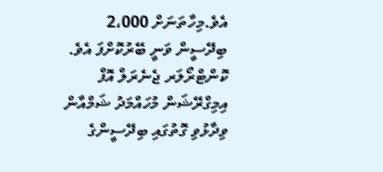އެވެ.މިހާތަނަށް 2،000 ބިދޭސީން ވަނީ ބޭރުކޮށްފަ އެވެ.
ކޮންޓްރޯލަރ ޖެނެރަލް އޮފް އިމިގްރޭޝަން މުހައްމަދު ޝަމްއާން ވިދާޅުވި ގޮތުގައި ބިދޭސީންގެ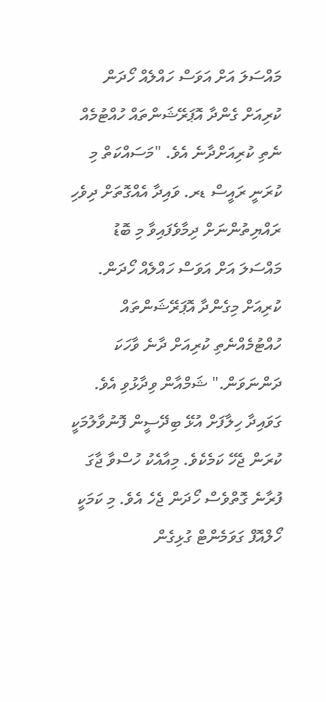މައްސަލަ އަށް އަވަސް ހައްލެއް ހޯދަން ކުރިއަށް ގެންދާ އޮޕަރޭޝަންތައް ހުއްޓުމެއް ނެތި ކުރިއަށްދާނެ އެވެ. "މަސައްކަތް މި ކުރަނީ ރައީސް ޑރ. ވައިދާ އެއްގޮތަށް ދިވެހި ރައްޔިތުންނަށް ދިމާވެފައިވާ މި ބޮޑު މައްސަލަ އަށް އަވަސް ހައްލެއް ހޯދަން. ކުރިއަށް މިގެންދާ އޮޕަރޭޝަންތައް ހުއްޓުމެއްނެތި ކުރިއަށް ދާނެ ވާހަކަ ދަންނަވަން." ޝަމްއާން ވިދާޅުވި އެވެ.
ގަވައިދާ ހިލާފަށް އުޅޭ ބިދޭސީން ފޮނުވާލުމަކީ ކުރަން ޖެހޭ ކަމެކެވެ. މިއާއެކު ހުސްވާ ޖާގަ ފުރާނެ ގޮތްވެސް ހޯދަން ޖެހެ އެވެ. މި ކަމަކީ ހޯލްއޮފް ގަވަމެންޓް ގުޅިގެން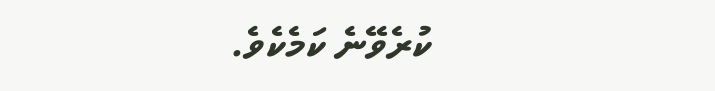ކުރެވޭނެ ކަމެކެވެ.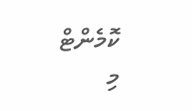ކޮމެންޓް
މި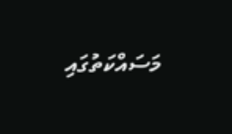މަސައްކަތުގައި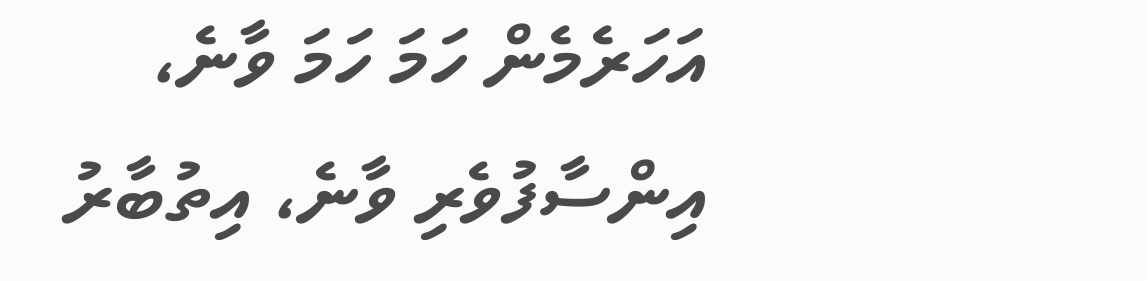އަހަރެމެން ހަމަ ހަމަ ވާނެ، އިންސާފުވެރި ވާނެ، އިތުބާރު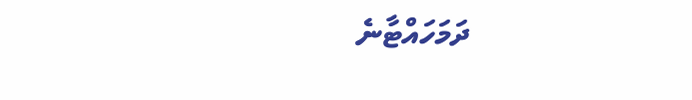ދަމަހައްޓާނެ